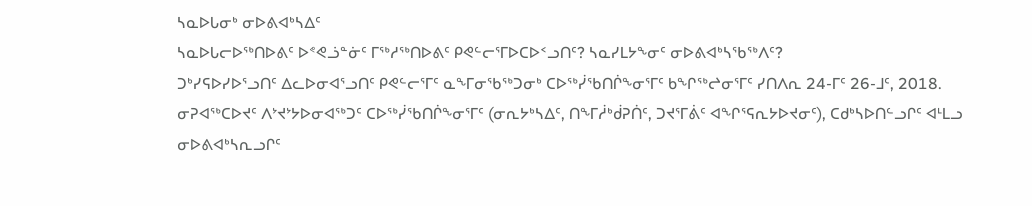ᓴᓇᐅᒐᓂᒃ ᓂᐅᕕᐊᒃᓴᐃᑦ
ᓴᓇᐅᒐᓕᐅᖅᑎᐅᕕᑦ ᐅᕝᕙᓘᓐᓃᑦ ᒥᖅᓱᖅᑎᐅᕕᑦ ᑭᕙᓪᓕᕐᒥᐅᑕᐅᑉᓗᑎᑦ? ᓴᓇᓯᒪᔭᖕᓂᑦ ᓂᐅᕕᐊᒃᓴᖃᖅᐱᑦ?
ᑐᒃᓯᕋᐅᓯᐅᕐᓗᑎᑦ ᐃᓚᐅᓂᐊᕐᓗᑎᑦ ᑭᕙᓪᓕᕐᒥᑦ ᓇᖕᒥᓂᖃᖅᑐᓂᒃ ᑕᐅᖅᓰᖃᑎᒌᖕᓂᕐᒥᑦ ᑲᖏᖅᖠᓂᕐᒥᑦ ᓯᑎᐱᕆ 24-ᒥᑦ 26-ᒧᑦ, 2018. ᓂᕈᐊᖅᑕᐅᔪᑦ ᐱᔾᔪᔾᔭᐅᓂᐊᖅᑐᑦ ᑕᐅᖅᓰᖃᑎᒌᖕᓂᕐᒥᑦ (ᓂᕆᔭᒃᓴᐃᑦ, ᑎᖕᒥᓲᒃᑰᕈᑏᑦ, ᑐᔪᕐᒥᕖᑦ ᐊᖏᕐᕋᕆᔭᐅᔪᓂᑦ), ᑕᑯᒃᓴᐅᑎᓪᓗᒋᑦ ᐊᒻᒪᓗ ᓂᐅᕕᐊᒃᓴᕆᓗᒋᑦ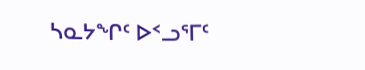ᓴᓇᔭᖏᑦ ᐅᑉᓗᕐᒥᑦ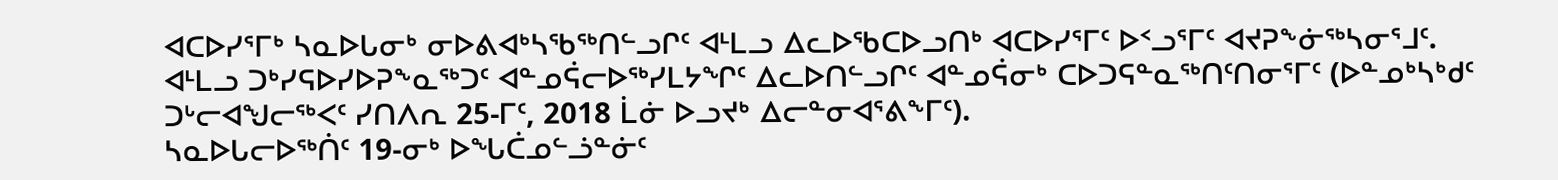ᐊᑕᐅᓯᕐᒥᒃ ᓴᓇᐅᒐᓂᒃ ᓂᐅᕕᐊᒃᓴᖃᖅᑎᓪᓗᒋᑦ ᐊᒻᒪᓗ ᐃᓚᐅᖃᑕᐅᓗᑎᒃ ᐊᑕᐅᓯᕐᒥᑦ ᐅᑉᓗᕐᒥᑦ ᐊᔪᕈᖕᓃᖅᓴᓂᕐᒧᑦ. ᐊᒻᒪᓗ ᑐᒃᓯᕋᐅᓯᐅᕈᖕᓇᖅᑐᑦ ᐊᓐᓄᕌᓕᐅᖅᓯᒪᔭᖏᑦ ᐃᓚᐅᑎᓪᓗᒋᑦ ᐊᓐᓄᕌᓂᒃ ᑕᐅᑐᕋᓐᓇᖅᑎᑦᑎᓂᕐᒥᑦ (ᐅᓐᓄᒃᓴᒃᑯᑦ ᑐᒡᓕᐊᖑᓕᖅᐸᑦ ᓯᑎᐱᕆ 25-ᒥᑦ, 2018 ᒫᓃ ᐅᓗᔪᒃ ᐃᓕᓐᓂᐊᕐᕕᖕᒥᑦ).
ᓴᓇᐅᒐᓕᐅᖅᑏᑦ 19-ᓂᒃ ᐅᖓᑖᓄᓪᓘᓐᓃᑦ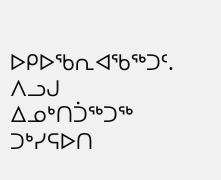ᐅᑭᐅᖃᕆᐊᖃᖅᑐᑦ.
ᐱᓗᒍ ᐃᓄᒃᑎᑑᖅᑐᖅ ᑐᒃᓯᕋᐅᑎ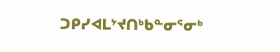ᑐᑭᓯᐊᒪᔾᔪᑎᒃᑲᓐᓂᕐᓂᒃ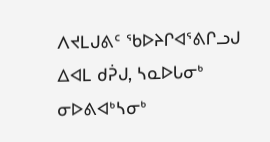ᐱᔪᒪᒍᕕᑦ ᖃᐅᔨᒋᐊᕐᕕᒋᓗᒍ ᐃᐊᒪ ᑯᕉᒍ, ᓴᓇᐅᒐᓂᒃ ᓂᐅᕕᐊᒃᓴᓂᒃ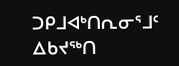ᑐᑭᒧᐊᒃᑎᕆᓂᕐᒧᑦ ᐃᑲᔪᖅᑎ